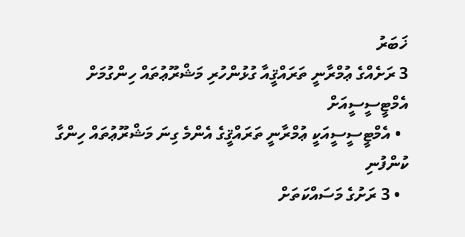ޚަބަރު
3 ރަށެއްގެ ޢުމްރާނީ ތަރައްޤީއާ ގުޅުންހުރި މަޝްރޫޢުތައް ހިންގުމަށް އެމްޓީސީސީއަށް
  • އެމްޓީސީސީއަކީ ޢުމްރާނީ ތަރައްޤީގެ އެންމެ ގިނަ މަޝްރޫޢުތައް ހިންގާ ކުންފުނި
  • 3 ރަށުގެ މަސައްކަތަށް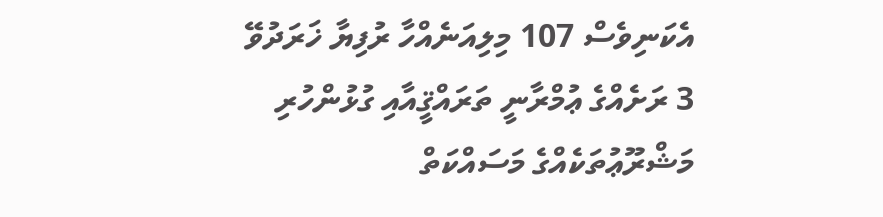އެކަނިވެސް 107 މިލިއަނެއްހާ ރުފިޔާ ޚަރަދުވޭ
3 ރަށެއްގެ ޢުމްރާނީ ތަރައްޤީއާއި ގުޅުންހުރި މަޝްރޫޢުތަކެއްގެ މަސައްކަތް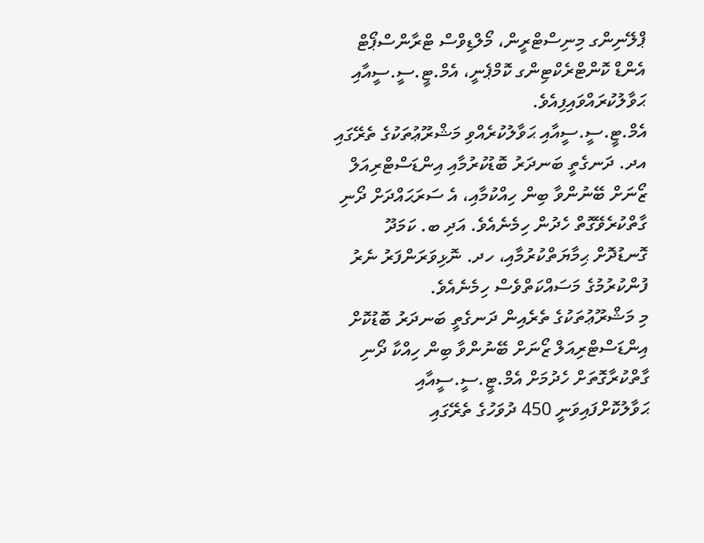ޕްލޭނިންގ މިނިސްޓްރީން، މޯލްޑިވްސް ޓްރާންސްޕޯޓް އެންޑް ކޮންޓްރެކްޓިންގ ކޮމްޕެނީ، އެމް.ޓީ.ސީ.ސީއާއި ޙަވާލުކުރައްވައިފިއެވެ.
އެމް.ޓީ.ސީ.ސީއާއި ޙަވާލުކުރެއްވި މަޝްރޫޢުތަކުގެ ތެރޭގައި އދ. ދަނގެތީ ބަނދަރު ބޮޑުކުރުމާއި އިންޑަސްޓްރިއަލް ޒޯނަށް ބޭނުންވާ ބިން ހިއްކުމާއި، އެ ސަރަޙައްދަށް ދޯނި ގާތްކުރެވޭގޮތް ހެދުން ހިމެނެއެވެ. އަދި ބ. ކަމަދޫ ގޮނޑުދޮށް ޙިމާޔަތްކުރުމާއި، ހދ. ނޮޅިވަރަންފަރު ނެރު ފުންކުރުމުގެ މަސައްކަތްވެސް ހިމެނެއެވެ.
މި މަޝްރޫޢުތަކުގެ ތެރެއިން ދަނގެތީ ބަނދަރު ބޮޑުކޮށް އިންޑަސްޓްރިއަލް ޒޯނަށް ބޭނުންވާ ބިން ހިއްކާ ދޯނި ގާތްކުރާގޮތަށް ހެދުމަށް އެމް.ޓީ.ސީ.ސީއާއި ޙަވާލުކޮށްފައިވަނީ 450 ދުވަހުގެ ތެރޭގައި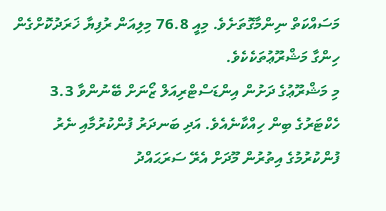މަސައްކަތް ނިންމާގޮތަށެވެ. މިއީ 76.8 މިލިއަން ރުފިޔާ ޚަރަދުކޮށްގެން ހިންގާ މަޝްރޫޢުތަކެކެވެ.
މި މަޝްރޫޢުގެ ދަށުން އިންޑަސްޓްރިއަލް ޒޯނަށް ބޭނުންވާ 3.3 ހެކްޓަރުގެ ބިން ހިއްކާނެއެވެ. އަދި ބަނދަރު ފުންކުރުމާއި ނެރު ފުންކުރުމުގެ އިތުރުން މޫދަށް އެރޭ ސަރަޙައްދު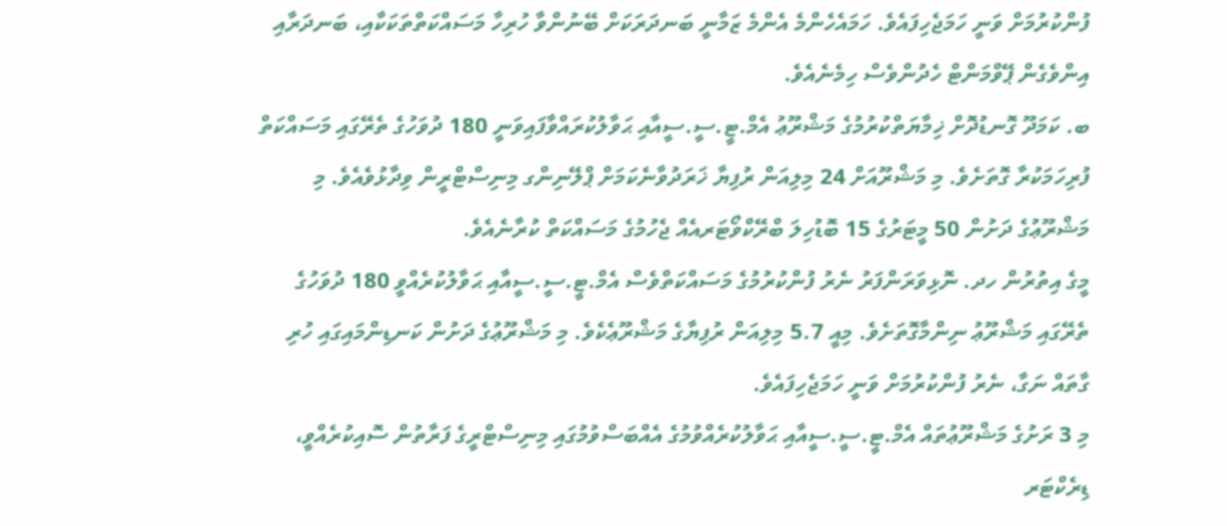ފުންކުރުމަށް ވަނީ ހަމަޖެހިފައެވެ. ހަމައެހެންމެ އެންމެ ޒަމާނީ ބަނދަރަކަށް ބޭނުންވާ ހުރިހާ މަސައްކަތްތަކަކާއި، ބަނދަރާއި އިންވެގެން ޕޭވްމަންޓް ހެދުންވެސް ހިމެނެއެވެ.
ބ. ކަމަދޫ ގޮނޑުދޮށް ޚިމާޔަތްކުރުމުގެ މަޝްރޫޢު އެމް.ޓީ.ސީ.ސީއާއި ޙަވާލުކުރައްވާފައިވަނީ 180 ދުވަހުގެ ތެރޭގައި މަސައްކަތް ފުރިހަމަކުރާ ގޮތަށެވެ. މި މަޝްރޫއަށް 24 މިލިއަން ރުފިޔާ ޚަރަދުވާނެކަމަށް ޕްލޭނިންގ މިނިސްޓްރީން ވިދާޅުވެއެވެ. މި މަޝްރޫޢުގެ ދަށުން 50 މީޓަރުގެ 15 ބޮޑުހިލަ ބްރޭކްވޯޓަރއެއް ޖެހުމުގެ މަސައްކަތް ކުރާނެއެވެ.
މީގެ އިތުރުން ހދ. ނޮޅިވަރަންފަރު ނެރު ފުންކުރުމުގެ މަސައްކަތްވެސް އެމް.ޓީ.ސީ.ސީއާއި ޙަވާލުކުރެއްވީ 180 ދުވަހުގެ ތެރޭގައި މަޝްރޫޢު ނިންމާގޮތަށެވެ. މިއީ 5.7 މިލިއަން ރުފިޔާގެ މަޝްރޫޢެކެވެ. މި މަޝްރޫޢުގެ ދަށުން ކަނޑިންމައިގައި ހުރި ގާތައް ނަގާ، ނެރު ފުންކުރުމަށް ވަނީ ހަމަޖެހިފައެވެ.
މި 3 ރަށުގެ މަޝްރޫޢުތައް އެމް.ޓީ.ސީ.ސީއާއި ޙަވާލުކުރެއްވުމުގެ އެއްބަސްވުމުގައި މިނިސްޓްރީގެ ފަރާތުން ސޮއިކުރެއްވީ، ޑިރެކްޓަރ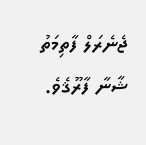ޖެނެރަލް ފާތިމަތު ޝާނާ ފާރޫޤެވެ.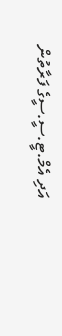އަދި އެމް.ޓީ.ސީ.ސީގެ ފަރާތުން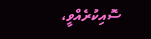ސޮއިކުރެއްވީ،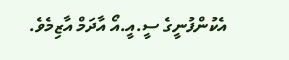އެކުންފުނީގެ ސީ.އީ.އޯ އާދަމް އާޒިމެވެ.